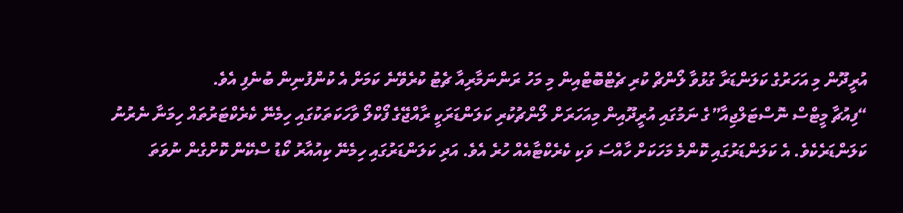އުރީދޫން މި އަހަރުގެ ކަލަންޑަރާ ގުޅުވާ ލޯންޗް ކުރި ޗެޓްބޮޓްއިން މި މަހު ރަންނަމާރިއާ ޗެޓު ކުރެވޭނެ ކަމަށް އެ ކުންފުނިން ބުނެފި އެވެ.
“ފިއުޗާ މީޓްސް ނޮސްޓަލްޖިއާ”ގެ ނަމުގައި އުރީދޫއިން މިއަހަރަށް ލޯންޗުކުރި ކަލަންޑަރަކީ ރާއްޖޭގެ ފޯކްލޯ ވާހަކަތަކުގައި ހިމެނޭ ކެރެކްޓަރުތައް ހިމަނާ ނެރުނު ކަލަންޑަރެކެވެ. އެ ކަލަންޑަރުގައި ކޮންމެ މަހަކަށް ހާއްސަ ވަކި ކެރެކްޓާއެއް ހުރެ އެވެ. އަދި ކަލަންޑަރުގައި ހިމެނޭ ކިއުއާރު ކޯޑު ސްކޭން ކޮށްގެން ނުވަތަ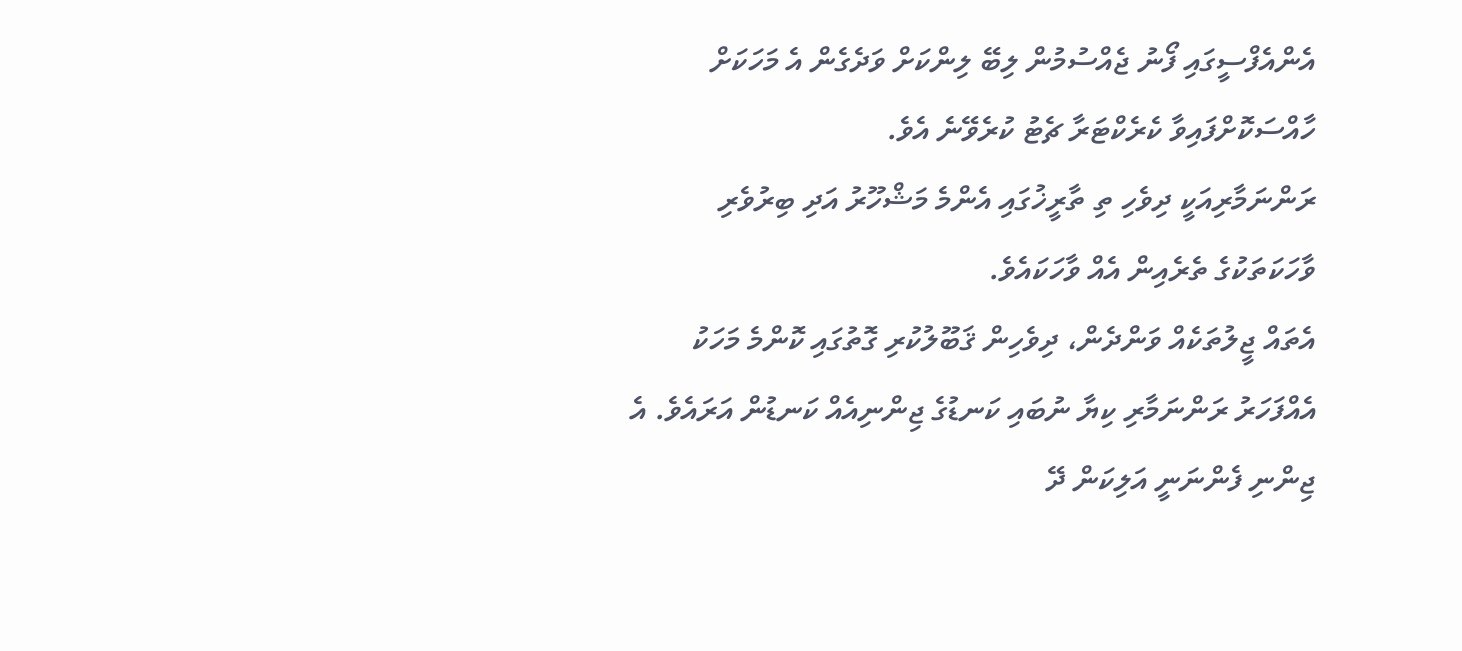އެންއެފްސީގައި ފޯނު ޖެއްސުމުން ލިބޭ ލިންކަށް ވަދެގެން އެ މަހަކަށް ހާއްސަކޮށްފައިވާ ކެރެކްޓަރާ ޗެޓު ކުރެވޭނެ އެވެ.
ރަންނަމާރިއަކީ ދިވެހި ތި ތާރީޚުގައި އެންމެ މަޝްހޫރު އަދި ބިރުވެރި ވާހަކަތަކުގެ ތެރެއިން އެއް ވާހަކައެވެ.
އެތައް ޖީލުތަކެއް ވަންދެން، ދިވެހިން ޤަބޫލުކުރި ގޮތުގައި ކޮންމެ މަހަކު އެއްފަހަރު ރަންނަމާރި ކިޔާ ނުބައި ކަނޑުގެ ޖިންނިއެއް ކަނޑުން އަރައެވެ. އެ ޖިންނި ފެންނަނީ އަލިކަން ދޭ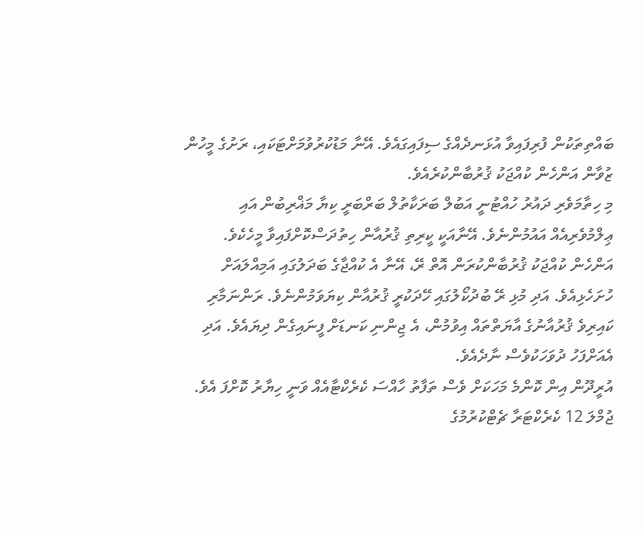ބައްތިތަކުން ފުރިފައިވާ އުޅަނދެއްގެ ސިފައިގައެވެ. އޭނާ މަޑުކުރުވުމަށްޓަކައި، ރަށުގެ މީހުން ޒުވާން އަންހެން ކުއްޖަކު ޤުރުބާންކުރެއެވެ.
މި ހިތާމަވެރި ދައުރު ހުއްޓުނީ އަބުލް ބަރަކާތުލް ބަރްބަރީ ކިޔާ މަޣްރިބުން އައި ޢިލްމުވެރިއެއް އައުމުންނެވެ. އޭނާއަކީ ކީރިތި ޤުރުއާން ހިތުދަސްކޮށްފައިވާ މީހެކެވެ. އަންހެން ކުއްޖަކު ޤުރުބާންކުރަން އޮތް ރޭ، އޭނާ އެ ކުއްޖާގެ ބަދަލުގައި އަމިއްލައަށް ހުށަހެޅިއެވެ. އަދި މުޅި ރޭ ބުދުކޯލުގައި ހޭދަކުރީ ޤުރުއާން ކިޔަވަމުންނެވެ. ރަންނަމާރި ކައިރިވެ ޤުރުއާނުގެ އާޔަތްތައް އިވުމުން، އެ ޖިންނި ކަނޑަށް ފީނައިގެން ދިޔައެވެ. އަދި އެއަށްފަހު ދުވަހަކުވެސް ނާދެއެވެ.
އުރީދޫން އިން ކޮންމެ މަހަކަށް ވެސް ތަފާތު ހާއްސަ ކެރެކްޓާއެއް ވަނީ ހިޔާރު ކޮށްފަ އެވެ. ޖުމްލަ 12 ކެރެކްޓަރާ ޗެޓްކުރުމުގެ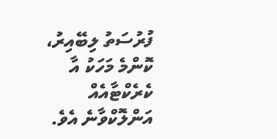ފުރުސަތު ލިބޭއިރު، ކޮންމެ މަހަކު އާ ކެރެކްޓާއެއް އަންލޮކްވާނެ އެވެ.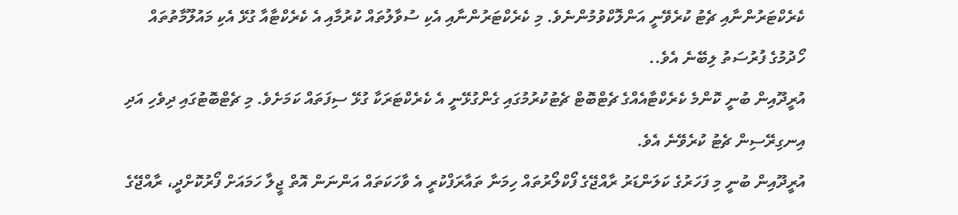ކެރެކްޓަރުންނާއި ޗެޓު ކުރެވޭނީ އަންލޮކްވުމުންނެވެ. މި ކެރެކްޓަރުންނާއި އެކި ސުވާލުތައް ކުރުމާއި އެ ކެރެކްޓާއާ ގުޅޭ އެކި މައުލޫމާތުތައް ހޯދުމުގެ ފުރުސަތު ލިބޭނެ އެވެ..
އުރީދޫއިން ބުނީ ކޮންމެ ކެރެކްޓާއެއްގެ ޗެޓްބޮޓް ޗެޓުކުރުމުގައި ގެންގުޅޭނީ އެ ކެރެކްޓަރަކާ ގުޅޭ ސިފަތައް ކަމަށެވެ. މި ޗެޓްބޮޓުގައި ދިވެހި އަދި އިނގިރޭސިން ޗެޓު ކުރެވޭނެ އެވެ.
އުރީދޫއިން ބުނީ މި ފަހަރުގެ ކަލަންޑަރު ރާއްޖޭގެ ފޯކްލޯރުތައް ހިމަނާ ތައާރަފްކުރީ އެ ވާހަކަތައް އަންނަން އޮތް ޖީލާ ހަމައަށް ފޯރުކޮށްދީ، ރާއްޖޭގެ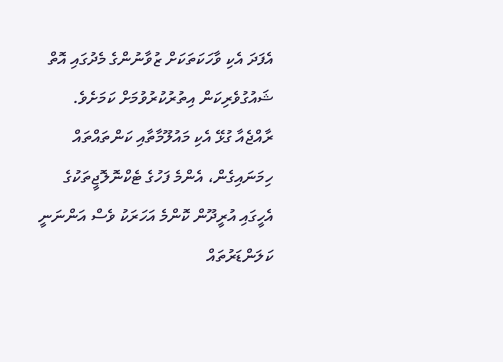އެފަދަ އެކި ވާހަކަތަކަށް ޒުވާނުންގެ މެދުގައި އޮތް ޝައުގުވެރިކަން އިތުރުކުރުވުމަށް ކަމަށެވެ.
ރާއްޖެއާ ގުޅޭ އެކި މައުލޫމާތާއި ކަންތައްތައް ހިމަނައިގެން، އެންމެ ފަހުގެ ޓެކްނޮލޮޖީތަކުގެ އެހީގައި އުރީދޫން ކޮންމެ އަހަރަކު ވެސް އަންނަނީ ކަލަންޑަރުތައް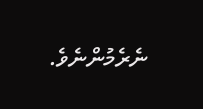ނެރެމުންނެވެ.